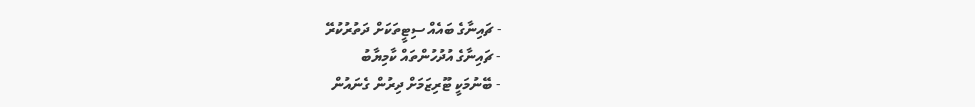- ޗައިނާގެ ބައެއް ސިޓީތަކަށް ދަތުރުކުރޭ
- ޗައިނާގެ އުދުހުންތައް ކާމިޔާބު
- ބޭނުމަކީ ޓޫރިޒަމަށް ދިރުން ގެނައުން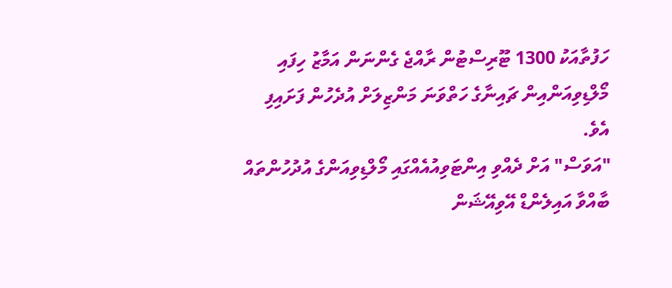ހަފުތާއަކު 1300 ޓޫރިސްޓުން ރާއްޖެ ގެންނަން އަމާޒު ހިފައި މޯލްޑިވިއަންއިން ޗައިނާގެ ހަތްވަނަ މަންޒިލަށް އުދެހުން ފަށައިފި އެވެ.
"އަވަސް" އަށް ދެއްވި އިންޓަވިއުއެއްގައި މޯލްޑިވިއަންގެ އުދުހުންތައް ބާއްވާ އައިލެންޑް އޭވިއޭޝަން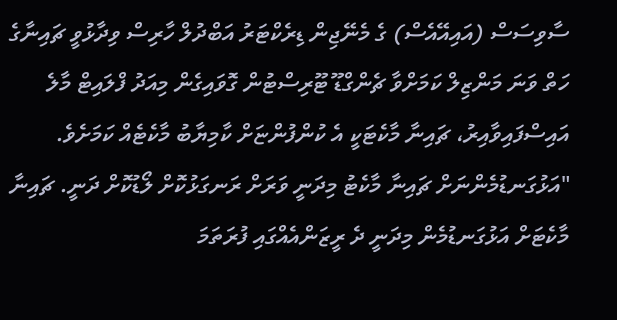ސާވިސަސް (އައިއޭއެސް) ގެ މެނޭޖިން ޑިރެކްޓަރު އަބްދުލް ހާރިސް ވިދާޅުވީ ޗައިނާގެ ހަތް ވަނަ މަންޒިލް ކަމަށްވާ ޗެންގްޑޫ ޓޫރިސްޓުން ގޮވައިގެން މިއަދު ފްލައިޓް މާލެ އައިސްފައިވާއިރު، ޗައިނާ މާކެޓަކީ އެ ކުންފުންޏަށް ކާމިޔާބު މާކެޓެއް ކަމަށެވެ.
"އަޅުގަނޑުމެންނަށް ޗައިނާ މާކެޓު މިދަނީ ވަރަށް ރަނގަޅުކޮށް ލޯޑުކޮށް ދަނީ. ޗައިނާ މާކެޓަށް އަޅުގަނޑުމެން މިދަނީ ދެ ރީޒަންއެއްގައި ފުރަތަމަ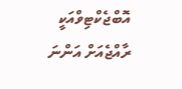އޮބްޖެކްޓިވްއަކީ ރާއްޖެއަށް އަންނަ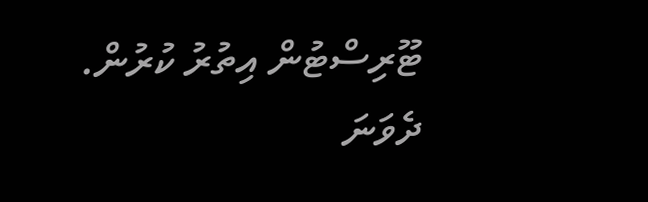ޓޫރިސްޓުން އިތުރު ކުރުން. ދެވަނަ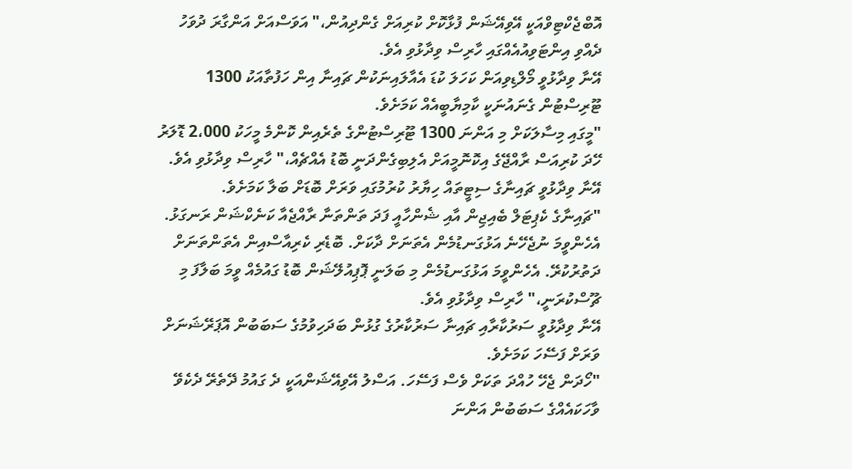އޮބްޖެކްޓިވްއަކީ އޭވިއޭޝަން ފުޅާކޮށް ކުރިއަށް ގެންދިއުން،" އަވަސްއަށް އަންގާރަ ދުވަހު ދެއްވި އިންޓަވިއުއެއްގައި ހާރިސް ވިދާޅުވި އެވެ.
އޭނާ ވިދާޅުވީ މޯލްޑިވިއަން ކަހަލަ ކުޑަ އެއާލައިނަކުން ޗައިނާ އިން ހަފުތާއަކު 1300 ޓޫރިސްޓުން ގެނައުނަކީ ކާމިޔާބީއެއް ކަމަށެވެ.
"މީގައި މިސާލަކަށް މި އަންނަ 1300 ޓޫރިސްޓުންގެ ތެރެއިން ކޮންމެ މީހަކު 2،000 ޑޮލަރު ހޭދަ ކުރިއަސް ރާއްޖޭގެ އިކޮނޮމީއަށް އެލިބިގެންދަނީ ބޮޑު އެއްޗެއް،" ހާރިސް ވިދާޅުވި އެވެ.
އޭނާ ވިދާޅުވީ ޗައިނާގެ ސިޓީތައް ހިޔާރު ކުރުމުގައި ވަރަށް ބޮޑަށް ބަލާ ކަމަށެވެ.
"ޗައިނާގެ ކެޕިޓަލް ބެއިޖިން އާއި ޝެންހާއީ ފަދަ ތަންތަނާ ރާއްޖެއާ ކަނެކްޝަން ރަނގަޅު. އެހެންވީމަ ނުޖެހޭނެ އަޅުގަނޑުމެން އެތަނަށް ދާކަށް. ބޮޑެރި ކެރިއާސްއިން އެތަންތަނަށް ދަތުރުކުރޭ. އެހެންވީމަ އަޅުގަނޑުމެން މި ބަލަނީ ޕޮޕިއުލޭޝަން ބޮޑު ގައުމެއް ވީމަ ބަލާފަ މި ޗޫސްކުރަނީ،" ހާރިސް ވިދާޅުވި އެވެ.
އޭނާ ވިދާޅުވީ ސަރުކާރާއި ޗައިނާ ސަރުކާރުގެ ގުޅުން ބަދަހިވުމުގެ ސަބަބުން އޮޕަރޭޝަނަށް ވަރަށް ފަސޭހަ ކަމަށެވެ.
"ހޯދަން ޖެހޭ ހުއްދަ ތަކަށް ވެސް ފަސޭހަ. އަސްލު އޭވިއޭޝަންއަކީ ދެ ގައުމު ދޭތެރޭ ދެކެވޭ ވާހަކައެއްގެ ސަބަބުން އަންނަ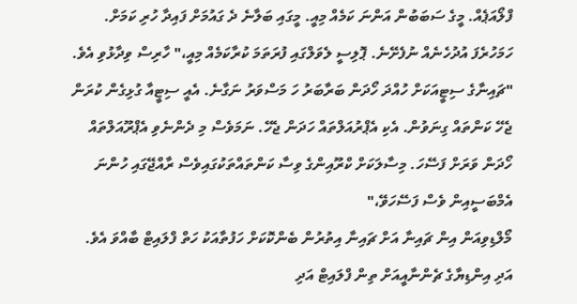ފްލޯއަޕެއް. މީގެ ސަބަބުން އަންނަ ކަމެއް މިއީ. މީގައި ބަލާނެ ދެ ގައުމަށް ފައިދާ ހުރި ކަމަށް. ހަމަހުރެފަ އުދުހެނެއް ނުފެށޭނެ. ޕޮލިސީ ލެވަލްގައި ފުރަތަމަ ކުރާކަމެއް މިއީ،" ހާރިސް ވިދާޅުވި އެވެ.
"ޗައިނާގެ ސިޓީއަކަށް ހުއްދަ ހޯދަން ބަރާބަރު ހަ މަސްވަރު ނަގާނެ. އެއީ ސިޓީއާ ގުޅިގެން ކުރަން ޖެހޭ ކަންތައް ގިނަވުން. އެކި އެޕްރުއަލްތައް ހަދަން ޖެހޭ. ނަމަވެސް މި ދެންނެވި އެޕްރޫއަލްތައް ހޯދަން ވަރަށް ފަސޭހަ. މިސާލަކަށް ކްރޫއިންގެ ވިސާ ކަންތައްތަކުގައިވެސް ރާއްޖޭގައި ހުންނަ އެމްބަސީއިން ވެސް ފަސޭހަވޭ،"
މޯލްޑިވިއަން އިން ޗައިނާ އަށް ޗައިނާ އިތުރުން ބެންކޮކަށް ހަފުތާއަކު ހަތް ފްލައިޓް ބާއްވަ އެވެ. އަދި އިންޑިޔާގެ ޗެންނާއީއަށް ތިން ފްލައިޓް އަދި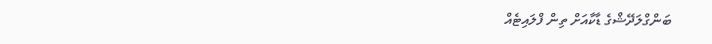ބަންގްލަދޭޝްގެ ޑާކާއަށް ތިން ފްލައިޓެއް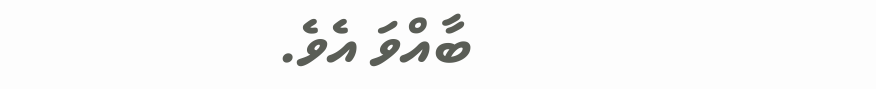ބާއްވަ އެވެ.